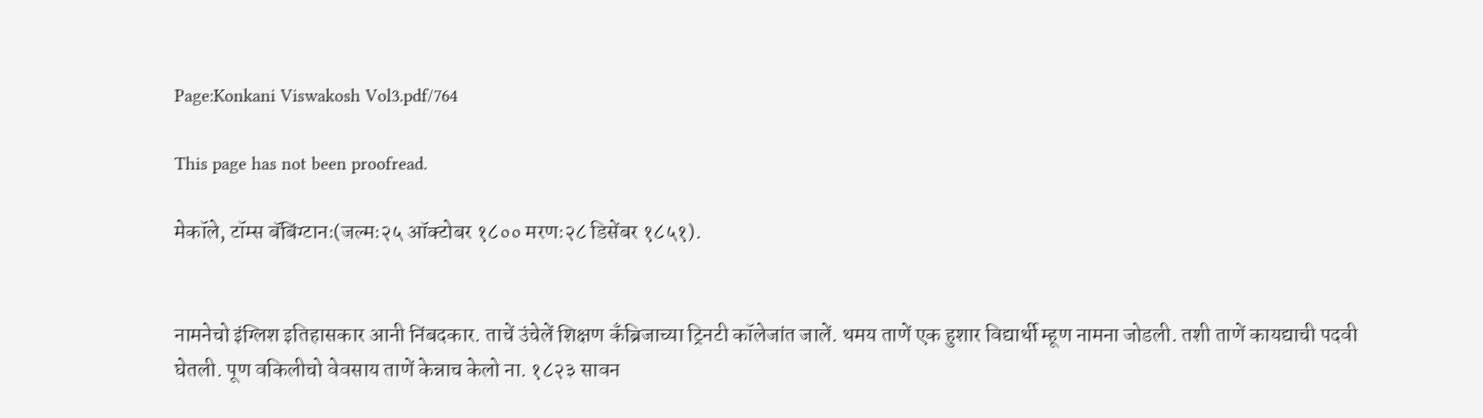Page:Konkani Viswakosh Vol3.pdf/764

This page has not been proofread.

मेकॉले, टॉम्स बॅबिंग्टानः(जल्मः२५ ऑक्टोबर १८०० मरणः२८ डिसेंबर १८५१).


नामनेचो इंग्लिश इतिहासकार आनी निंबदकार. ताचें उंचेलें शिक्षण कॅंब्रिजाच्या ट्रिनटी कॉलेजांत जालें. थमय ताणें एक हुशार विद्यार्थी म्हूण नामना जोडली. तशी ताणें कायद्याची पदवी घेतली. पूण वकिलीचो वेवसाय ताणें केन्नाच केलो ना. १८२३ सावन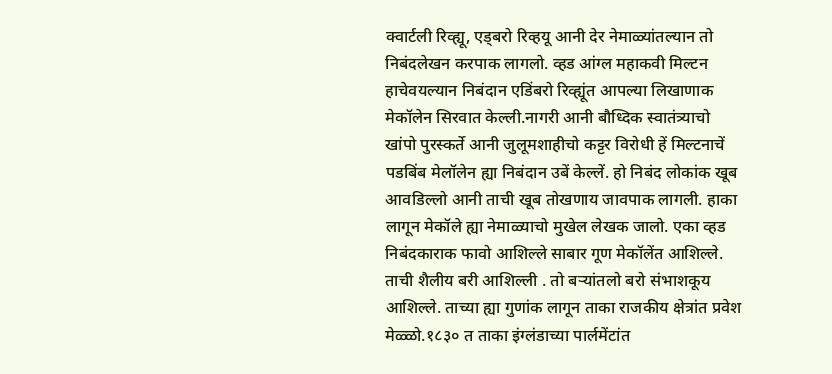क्वार्टली रिव्ह्यू, एड्बरो रिव्हयू आनी देर नेमाळ्यांतल्यान तो निबंदलेखन करपाक लागलो. व्हड आंग्ल महाकवी मिल्टन हाचेवयल्यान निबंदान एडिंबरो रिव्ह्यूंत आपल्या लिखाणाक मेकॉलेन सिरवात केल्ली.नागरी आनी बौध्दिक स्वातंत्र्याचो खांपो पुरस्कर्ते आनी जुलूमशाहीचो कट्टर विरोधी हें मिल्टनाचें पडबिंब मेलॉलेन ह्या निबंदान उबें केल्लें. हो निबंद लोकांक खूब आवडिल्लो आनी ताची खूब तोखणाय जावपाक लागली. हाका लागून मेकॉले ह्या नेमाळ्याचो मुखेल लेखक जालो. एका व्हड निबंदकाराक फावो आशिल्ले साबार गूण मेकॉलेंत आशिल्ले. ताची शैलीय बरी आशिल्ली . तो बऱ्यांतलो बरो संभाशकूय आशिल्ले. ताच्या ह्या गुणांक लागून ताका राजकीय क्षेत्रांत प्रवेश मेळ्ळो.१८३० त ताका इंग्लंडाच्या पार्लमेंटांत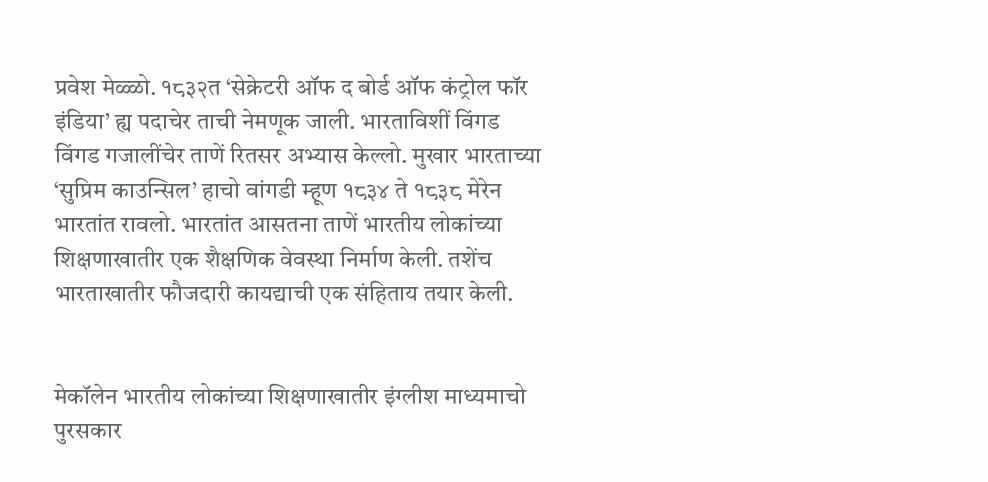प्रवेश मेळ्ळो. १८३२त ‘सेक्रेटरी ऑफ द बोर्ड ऑफ कंट्रोल फॉर इंडिया’ ह्य पदाचेर ताची नेमणूक जाली. भारताविशीं विंगड विंगड गजालींचेर ताणें रितसर अभ्यास केल्लो. मुखार भारताच्या ‘सुप्रिम काउन्सिल’ हाचो वांगडी म्हूण १८३४ ते १८३८ मेरेन भारतांत रावलो. भारतांत आसतना ताणें भारतीय लोकांच्या शिक्षणाखातीर एक शैक्षणिक वेवस्था निर्माण केली. तशेंच भारताखातीर फौजदारी कायद्याची एक संहिताय तयार केली.


मेकॉलेन भारतीय लोकांच्या शिक्षणाखातीर इंग्लीश माध्यमाचो पुरसकार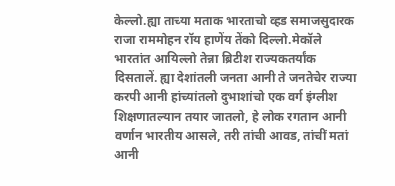केल्लो.ह्या ताच्या मताक भारताचो व्हड समाजसुदारक राजा राममोहन रॉय हाणेंय तेंको दिल्लो.मेकॉले भारतांत आयिल्लो तेन्ना ब्रिटीश राज्यकतर्यांक दिसतालें. ह्या देशांतली जनता आनी ते जनतेचेर राज्या करपी आनी हांच्यांतलो दुभाशांचो एक वर्ग इंग्लीश शिक्षणातल्यान तयार जातलो, हे लोक रगतान आनी वर्णान भारतीय आसले, तरी तांची आवड, तांचीं मतां आनी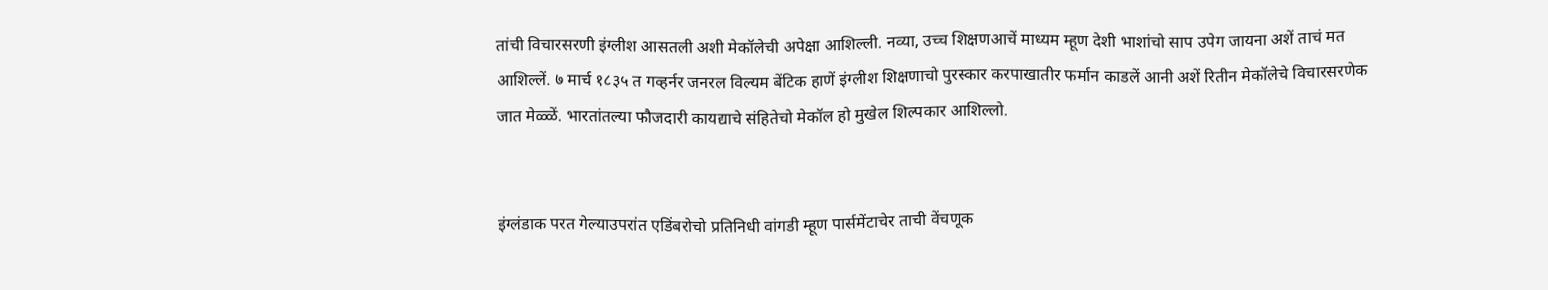तांची विचारसरणी इंग्लीश आसतली अशी मेकॉलेची अपेक्षा आशिल्ली. नव्या, उच्च शिक्षणआचें माध्यम म्हूण देशी भाशांचो साप उपेग जायना अशें ताचं मत आशिल्लें. ७ मार्च १८३५ त गव्हर्नर जनरल विल्यम बेंटिक हाणें इंग्लीश शिक्षणाचो पुरस्कार करपाखातीर फर्मान काडलें आनी अशें रितीन मेकॉलेचे विचारसरणेक जात मेळ्ळें. भारतांतल्या फौजदारी कायद्याचे संहितेचो मेकॉल हो मुखेल शिल्पकार आशिल्लो.


इंग्लंडाक परत गेल्याउपरांत एडिंबरोचो प्रतिनिधी वांगडी म्हूण पार्समेंटाचेर ताची वेंचणूक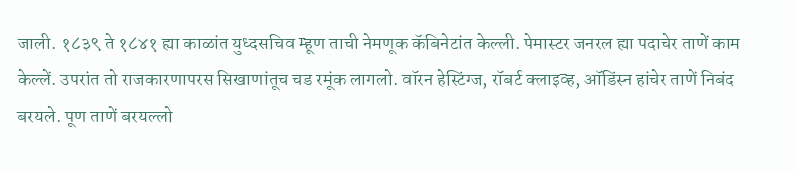जाली. १८३९ ते १८४१ ह्या काळांत युध्दसचिव म्हूण ताची नेमणूक कॅबिनेटांत केल्ली. पेमास्टर जनरल ह्या पदाचेर ताणें काम केल्लें. उपरांत तो राजकारणापरस सिखाणांतूच चड रमूंक लागलो. वॉरन हेस्टिंग्ज, रॉबर्ट क्लाइव्ह, ऑडिंस्न हांचेर ताणें निबंद बरयले. पूण ताणें बरयल्लो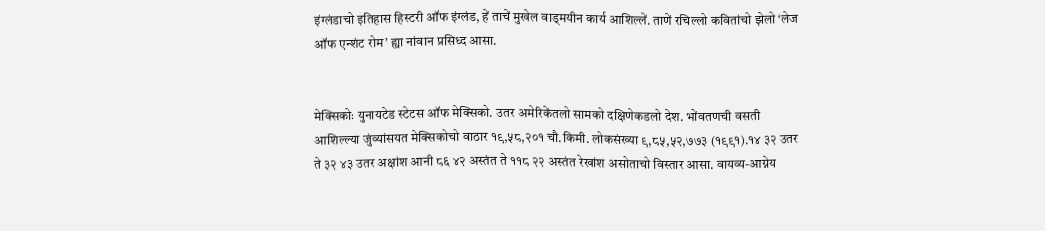इंग्लंडाचो इतिहास हिस्टरी ऑफ इंग्लंड, हें ताचें मुखेल वाड्मयीन कार्य आशिल्लें. ताणें रचिल्लो कवितांचो झेलो ‘लेज ऑफ एन्शंट रोम’ ह्या नांवान प्रसिध्द आसा.


मेक्सिकोः युनायटेड स्टेटस ऑफ मेक्सिको. उतर अमेरिकेंतलो सामको दक्षिणेकडलो देश. भोंवतणची वसती आशिल्ल्या जुंव्यांसयत मेक्सिकोचो वाठार १९,५८,२०१ चौ.किमी. लोकसंख्या ९,८५,५२,७७३ (१९९१).१४ ३२ उतर ते ३२ ४३ उतर अक्षांश आनी ८६ ४२ अस्तंत ते ११८ २२ अस्तंत रेखांश असोताचो विस्तार आसा. वायव्य-आग्नेय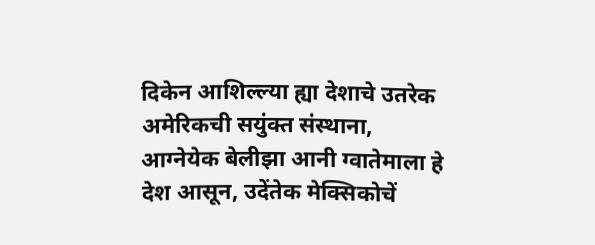दिकेन आशिल्ल्या ह्या देशाचे उतरेक अमेरिकची सयुंक्त संस्थाना, आग्नेयेक बेलीझा आनी ग्वातेमाला हे देश आसून, उदेंतेक मेक्सिकोचें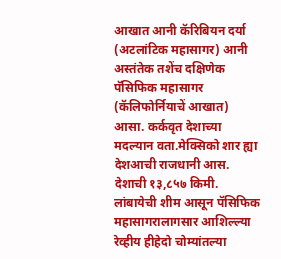आखात आनी कॅरिबियन दर्या (अटलांटिक महासागर) आनी अस्तंतेक तशेंच दक्षिणेक पॅसिफिक महासागर (कॅलिफोर्नियाचें आखात) आसा. कर्कवृत देशाच्या मदल्यान वता.मेक्सिको शार ह्या देशआची राजधानी आस. देशाची १३,८५७ किमी. लांबायेची शीम आसून पॅसिफिक महासागरालागसार आशिल्ल्या रेव्हीय हीहेदो चोम्यांतल्या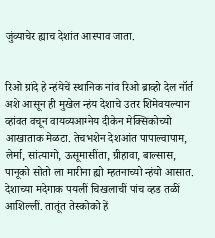जुंव्याचेर ह्याच देशांत आस्पाव जाता.


रिओ ग्रांदे हे न्हंयेचें स्थानिक नांव रिओ ब्राव्हो देल नॉर्त अशे आसून ही मुखेल न्हंय देशाचे उतर शिमेवयल्यान व्हांवत वचून वायव्यआग्नेय दीकेन मेक्सिकोच्यो आखाताक मेळटा. तेचभशेन देशआंत पापाल्वापाम, लेर्मा, सांत्यागो, ऊसूमासींता, ग्रीहावा, बाल्सास, पानूको सोतो ला मारीना ह्यो म्हतनाच्यो न्हंयो आसात. देशाच्या मदेगाक पयलीं चिखलाचीं पांच व्हड तळीं आशिल्लीं. तातूंत तेस्कोको हें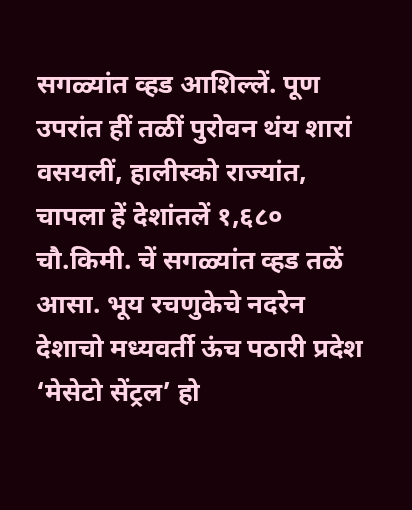सगळ्यांत व्हड आशिल्लें. पूण उपरांत हीं तळीं पुरोवन थंय शारां वसयलीं, हालीस्को राज्यांत, चापला हें देशांतलें १,६८० चौ.किमी. चें सगळ्यांत व्हड तळें आसा. भूय रचणुकेचे नदरेन देशाचो मध्यवर्ती ऊंच पठारी प्रदेश ‘मेसेटो सेंट्रल’ हो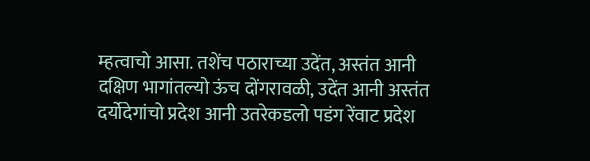म्हत्वाचो आसा. तशेंच पठाराच्या उदेंत, अस्तंत आनी दक्षिण भागांतल्यो ऊंच दोंगरावळी, उदेंत आनी अस्तंत दर्योदेगांचो प्रदेश आनी उतरेकडलो पडंग रेंवाट प्रदेश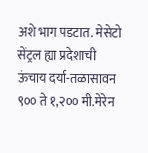अशे भाग पडटात. मेसेटो सेंट्रल ह्या प्रदेशाची ऊंचाय दर्या-तळासावन ९०० ते १,२०० मी.मेरेन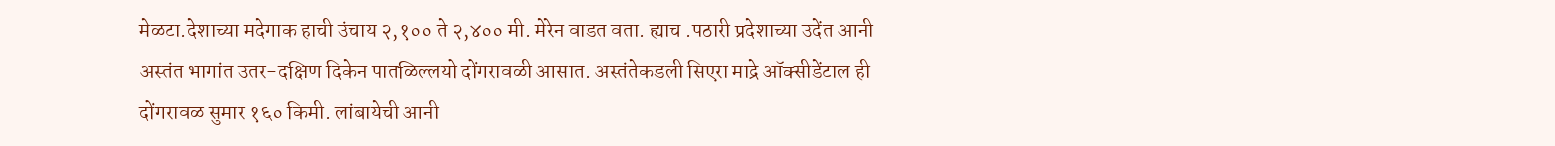मेळटा.देशाच्या मदेगाक हाची उंचाय २,१०० ते २,४०० मी. मेरेन वाडत वता. ह्याच .पठारी प्रदेशाच्या उदेंत आनी अस्तंत भागांत उतर-दक्षिण दिकेन पातळिल्लयो दोंगरावळी आसात. अस्तंतेकडली सिएरा माद्रे ऑक्सीडेंटाल ही दोंगरावळ सुमार १६० किमी. लांबायेची आनी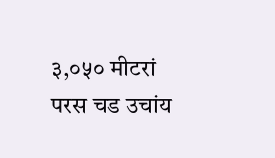३,०५० मीटरां परस चड उचांय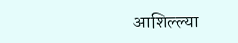आशिल्ल्या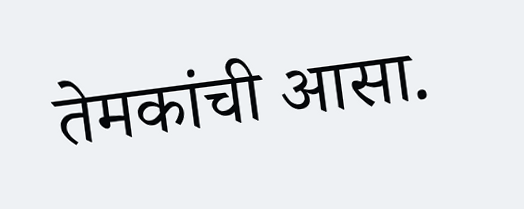तेमकांची आसा.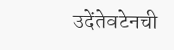उदेंतेवटेनची